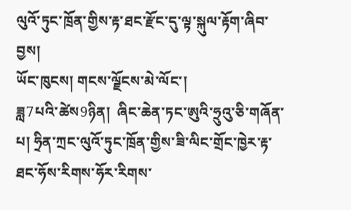ལུའོ་ཏུང་ཁྲོན་གྱིས་རྟ་ཐང་རྫོང་དུ་ལྟ་སྐུལ་རྟོག་ཞིབ་བྱས།
ཡོང་ཁུངས། གངས་ལྗོངས་མེ་ལོང་།
ཟླ7པའི་ཚེས9ཉིན།  ཞིང་ཆེན་ཏང་ཨུའི་ཧྲུའུ་ཅི་གཞོན་པ། ཧྲིན་ཀྲང་ལུའོ་ཏུང་ཁྲོན་གྱིས་ཟི་ལིང་གྲོང་ཁྱེར་རྟ་ཐང་ཧོས་རིགས་ཧོར་རིགས་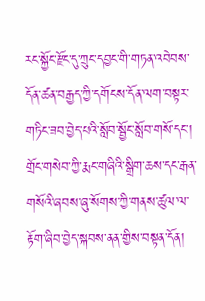རང་སྐྱོང་རྫོང་དུ་ཀྲུང་དབྱང་གི་གཏན་འབེབས་དོན་ཚན་བརྒྱད་ཀྱི་དགོངས་དོན་ལག་བསྟར་གཏིང་ཟབ་བྱེད་པའི་སློབ་སྦྱོང་སློབ་གསོ་དང་། གྲོང་གསེབ་ཀྱི་རྨང་གཞིའི་སྒྲིག་ཆས་དང་རྒན་གསོའི་ཞབས་ཞུ་སོགས་ཀྱི་གནས་ཚུལ་ལ་རྟོག་ཞིབ་བྱེད་སྐབས་ནན་གྱིས་བསྟན་དོན།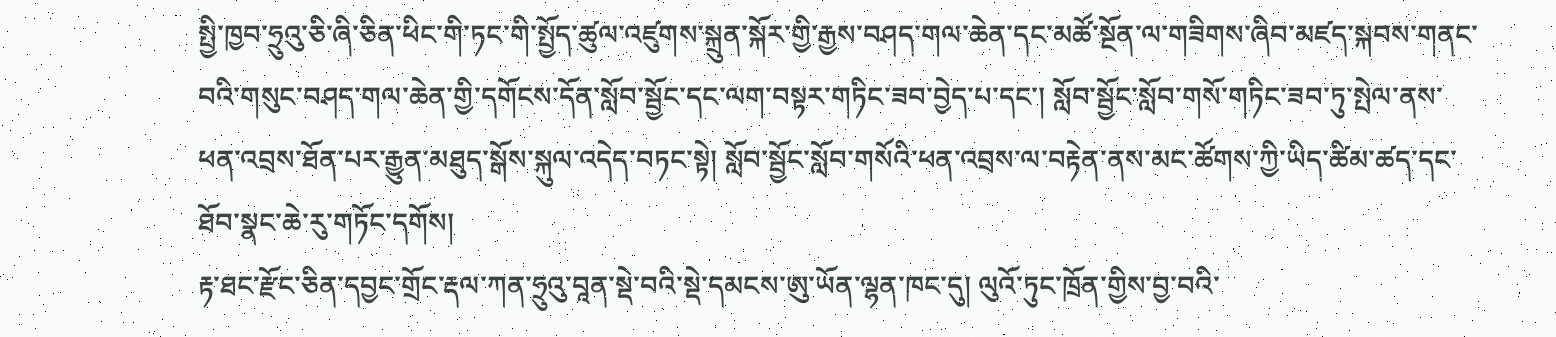སྤྱི་ཁྱབ་ཧྲུའུ་ཅི་ཞི་ཅིན་ཕིང་གི་ཏང་གི་སྤྱོད་ཚུལ་འཛུགས་སྐྲུན་སྐོར་གྱི་རྒྱས་བཤད་གལ་ཆེན་དང་མཚོ་སྔོན་ལ་གཟིགས་ཞིབ་མཛད་སྐབས་གནང་བའི་གསུང་བཤད་གལ་ཆེན་གྱི་དགོངས་དོན་སློབ་སྦྱོང་དང་ལག་བསྟར་གཏིང་ཟབ་བྱེད་པ་དང་། སློབ་སྦྱོང་སློབ་གསོ་གཏིང་ཟབ་ཏུ་སྤེལ་ནས་ཕན་འབྲས་ཐོན་པར་རྒྱུན་མཐུད་སྒོས་སྐུལ་འདེད་བཏང་སྟེ། སློབ་སྦྱོང་སློབ་གསོའི་ཕན་འབྲས་ལ་བརྟེན་ནས་མང་ཚོགས་ཀྱི་ཡིད་ཚིམ་ཚད་དང་ཐོབ་སྣང་ཆེ་རུ་གཏོང་དགོས།
རྟ་ཐང་རྫོང་ཅིན་དབྱང་གྲོང་རྡལ་ཀན་ཧྲུའུ་བཱན་སྡེ་བའི་སྡེ་དམངས་ཨུ་ཡོན་ལྷན་ཁང་དུ། ལུའོ་ཏུང་ཁྲོན་གྱིས་བྱ་བའི་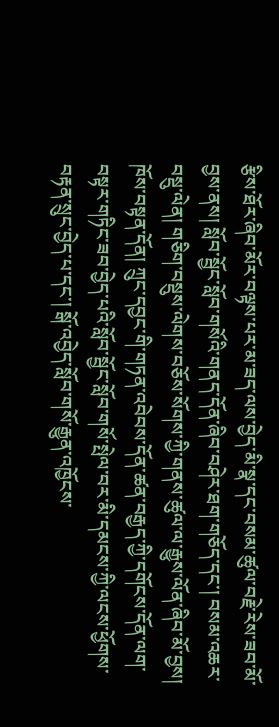རྩིས་ཐོར་ཞིབ་མོར་བལྟས་པར་མ་ཟད་ལས་བྱེད་མི་སྣ་དང་བསམ་ཚུལ་བརྗེ་རེས་ཟབ་མོ་བྱས་ནས། སློབ་སྦྱོང་སློབ་གསོའི་གནད་དོན་ཞིབ་བཤེར་ཐག་གཅོད་དང་། བསམ་འཆར་བསྡུ་ལེན། གཅིག་བསྡུས་ལེགས་བཅོས་སོགས་ཀྱི་གནས་ཚུལ་ལ་རྒྱུས་ལོན་ཞིབ་མོ་བྱས། ཁོས་བསྟན་དོན། ཀྲུང་དབྱང་གི་གཏན་འབེབས་དོན་ཚན་བརྒྱད་ཀྱི་དགོངས་དོན་ལག་བསྟར་གཏིང་ཟབ་བྱེད་པའི་སློབ་སྦྱོང་སློབ་གསོ་སྤེལ་བར་མི་དམངས་ཀྱི་ལངས་ཕྱོགས་བརྟན་སྲུང་བྱེད་པ་དང་། སྒོ་འབྱེད་སློབ་གསོ་རྒྱུན་འཁྱོངས་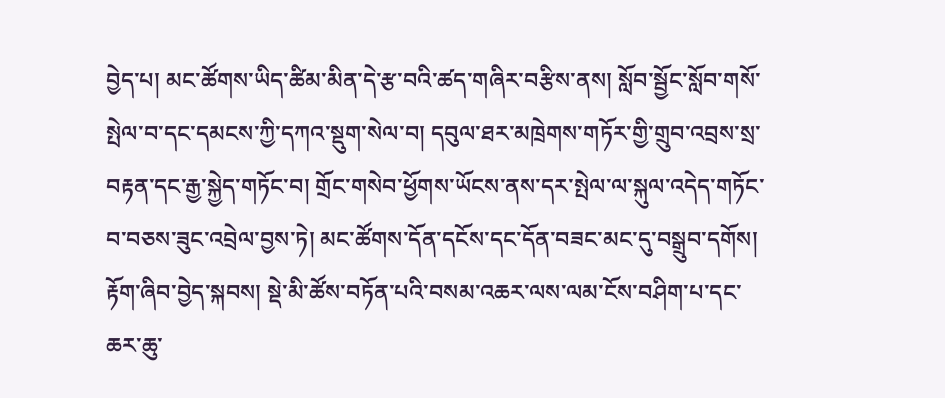བྱེད་པ། མང་ཚོགས་ཡིད་ཚིམ་མིན་དེ་རྩ་བའི་ཚད་གཞིར་བརྩིས་ནས། སློབ་སྦྱོང་སློབ་གསོ་སྤེལ་བ་དང་དམངས་ཀྱི་དཀའ་སྡུག་སེལ་བ། དབུལ་ཐར་མཁྲེགས་གཏོར་གྱི་གྲུབ་འབྲས་སྲ་བརྟན་དང་རྒྱ་སྐྱེད་གཏོང་བ། གྲོང་གསེབ་ཕྱོགས་ཡོངས་ནས་དར་སྤེལ་ལ་སྐུལ་འདེད་གཏོང་བ་བཅས་ཟུང་འབྲེལ་བྱས་ཏེ། མང་ཚོགས་དོན་དངོས་དང་དོན་བཟང་མང་དུ་བསྒྲུབ་དགོས།
རྟོག་ཞིབ་བྱེད་སྐབས། སྡེ་མི་ཚོས་བཏོན་པའི་བསམ་འཆར་ལས་ལམ་ངོས་བཤིག་པ་དང་ཆར་ཆུ་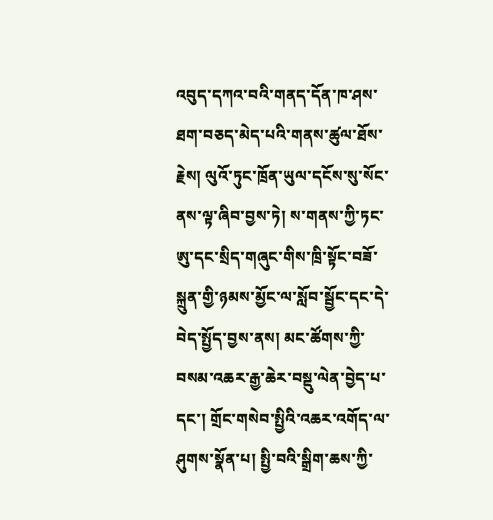འབུད་དཀའ་བའི་གནད་དོན་ཁ་ཤས་ཐག་བཅད་མེད་པའི་གནས་ཚུལ་ཐོས་རྗེས། ལུའོ་ཏུང་ཁྲོན་ཡུལ་དངོས་སུ་སོང་ནས་ལྟ་ཞིབ་བྱས་ཏེ། ས་གནས་ཀྱི་ཏང་ཨུ་དང་སྲིད་གཞུང་གིས་ཁྲི་སྟོང་བཟོ་སྐྲུན་གྱི་ཉམས་མྱོང་ལ་སློབ་སྦྱོང་དང་དེ་བེད་སྤྱོད་བྱས་ནས། མང་ཚོགས་ཀྱི་བསམ་འཆར་རྒྱ་ཆེར་བསྡུ་ལེན་བྱེད་པ་དང་། གྲོང་གསེབ་སྤྱིའི་འཆར་འགོད་ལ་ཤུགས་སྣོན་པ། སྤྱི་བའི་སྒྲིག་ཆས་ཀྱི་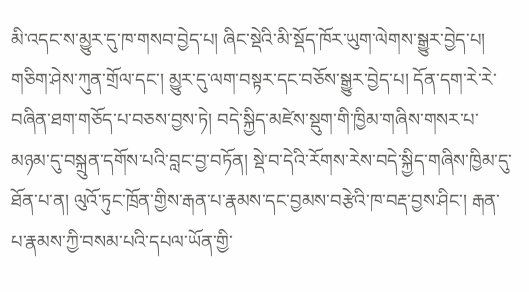མི་འདང་ས་མྱུར་དུ་ཁ་གསབ་བྱེད་པ། ཞིང་སྡེའི་མི་སྡོད་ཁོར་ཡུག་ལེགས་སྒྱུར་བྱེད་པ། གཅིག་ཤེས་ཀུན་གྲོལ་དང་། མྱུར་དུ་ལག་བསྟར་དང་བཅོས་སྒྱུར་བྱེད་པ། དོན་དག་རེ་རེ་བཞིན་ཐག་གཅོད་པ་བཅས་བྱས་ཏེ། བདེ་སྐྱིད་མཛེས་སྡུག་གི་ཁྱིམ་གཞིས་གསར་པ་མཉམ་དུ་བསྐྲུན་དགོས་པའི་བླང་བྱ་བཏོན། སྡེ་བ་དེའི་རོགས་རེས་བདེ་སྐྱིད་གཞིས་ཁྱིམ་དུ་ཐོན་པ་ན། ལུའོ་ཏུང་ཁྲོན་གྱིས་རྒན་པ་རྣམས་དང་བྱམས་བརྩེའི་ཁ་བརྡ་བྱས་ཤིང་། རྒན་པ་རྣམས་ཀྱི་བསམ་པའི་དཔལ་ཡོན་གྱི་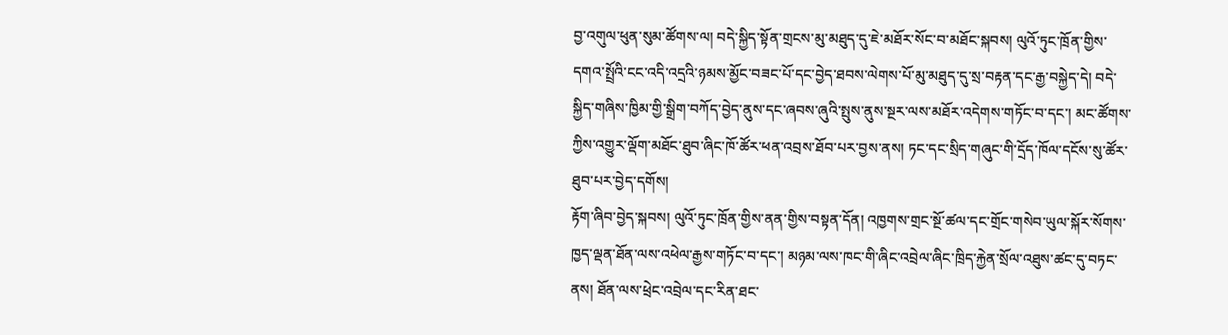བྱ་འགུལ་ཕུན་སུམ་ཚོགས་ལ། བདེ་སྐྱིད་སྟོན་གྲངས་མུ་མཐུད་དུ་ཇེ་མཐོར་སོང་བ་མཐོང་སྐབས། ལུའོ་ཏུང་ཁྲོན་གྱིས་དགའ་སྤྲོའི་ངང་འདི་འདྲའི་ཉམས་མྱོང་བཟང་པོ་དང་བྱེད་ཐབས་ལེགས་པོ་མུ་མཐུད་དུ་སྲ་བརྟན་དང་རྒྱ་བསྐྱེད་དེ། བདེ་སྐྱིད་གཞིས་ཁྱིམ་གྱི་སྒྲིག་བཀོད་བྱེད་ནུས་དང་ཞབས་ཞུའི་སྤུས་ནུས་སྔར་ལས་མཐོར་འདེགས་གཏོང་བ་དང་། མང་ཚོགས་ཀྱིས་འགྱུར་ལྡོག་མཐོང་ཐུབ་ཞིང་ཁོ་ཚོར་ཕན་འབྲས་ཐོབ་པར་བྱས་ནས། ཏང་དང་སྲིད་གཞུང་གི་དྲོད་ཁོལ་དངོས་སུ་ཚོར་ཐུབ་པར་བྱེད་དགོས།
རྟོག་ཞིབ་བྱེད་སྐབས། ལུའོ་ཏུང་ཁྲོན་གྱིས་ནན་གྱིས་བསྟན་དོན། འཁྱགས་གྲང་སྔོ་ཚལ་དང་གྲོང་གསེབ་ཡུལ་སྐོར་སོགས་ཁྱད་ལྡན་ཐོན་ལས་འཕེལ་རྒྱས་གཏོང་བ་དང་། མཉམ་ལས་ཁང་གི་ཞིང་འབྲེལ་ཞིང་ཁྲིད་རྐྱེན་སྲོལ་འཐུས་ཚང་དུ་བཏང་ནས། ཐོན་ལས་ཕྲེང་འབྲེལ་དང་རིན་ཐང་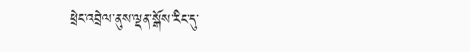ཕྲེང་འབྲེལ་ནུས་ལྡན་སྒོས་རིང་དུ་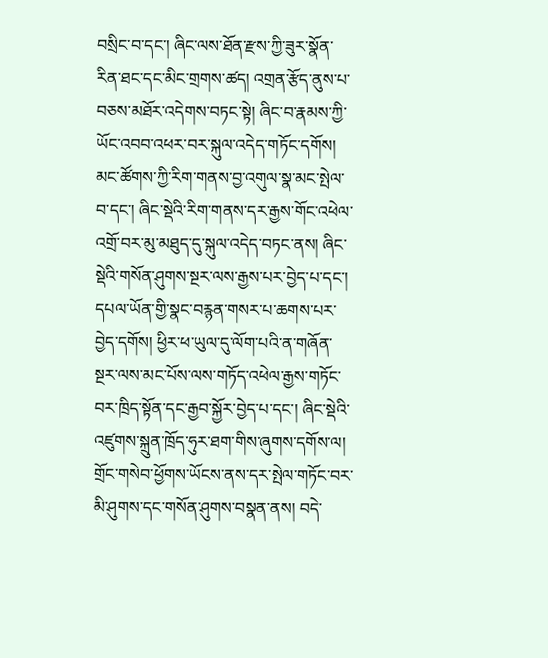བསྲིང་བ་དང་། ཞིང་ལས་ཐོན་རྫས་ཀྱི་ཟུར་སྣོན་རིན་ཐང་དང་མིང་གྲགས་ཚད། འགྲན་རྩོད་ནུས་པ་བཅས་མཐོར་འདེགས་བཏང་སྟེ། ཞིང་བ་རྣམས་ཀྱི་ཡོང་འབབ་འཕར་བར་སྐུལ་འདེད་གཏོང་དགོས། མང་ཚོགས་ཀྱི་རིག་གནས་བྱ་འགུལ་སྣ་མང་སྤེལ་བ་དང་། ཞིང་སྡེའི་རིག་གནས་དར་རྒྱས་གོང་འཕེལ་འགྲོ་བར་མུ་མཐུད་དུ་སྐུལ་འདེད་བཏང་ནས། ཞིང་སྡེའི་གསོན་ཤུགས་སྔར་ལས་རྒྱས་པར་བྱེད་པ་དང་། དཔལ་ཡོན་གྱི་སྣང་བརྙན་གསར་པ་ཆགས་པར་བྱེད་དགོས། ཕྱིར་ཕ་ཡུལ་དུ་ལོག་པའི་ན་གཞོན་སྔར་ལས་མང་པོས་ལས་གཏོད་འཕེལ་རྒྱས་གཏོང་བར་ཁྲིད་སྟོན་དང་རྒྱབ་སྐྱོར་བྱེད་པ་དང་། ཞིང་སྡེའི་འཛུགས་སྐྲུན་ཁྲོད་ཧུར་ཐག་གིས་ཞུགས་དགོས་ལ། གྲོང་གསེབ་ཕྱོགས་ཡོངས་ནས་དར་སྤེལ་གཏོང་བར་མི་ཤུགས་དང་གསོན་ཤུགས་བསྣན་ནས། བདེ་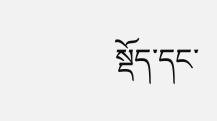སྡོད་དང་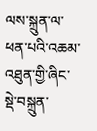ལས་སྐྲུན་ལ་ཕན་པའི་འཆམ་འཐུན་གྱི་ཞིང་སྡེ་བསྐྲུན་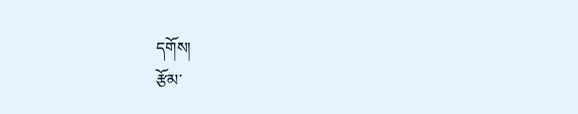དགོས།
རྩོམ་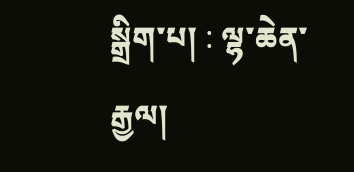སྒྲིག་པ། : ལྷ་ཆེན་རྒྱལ།